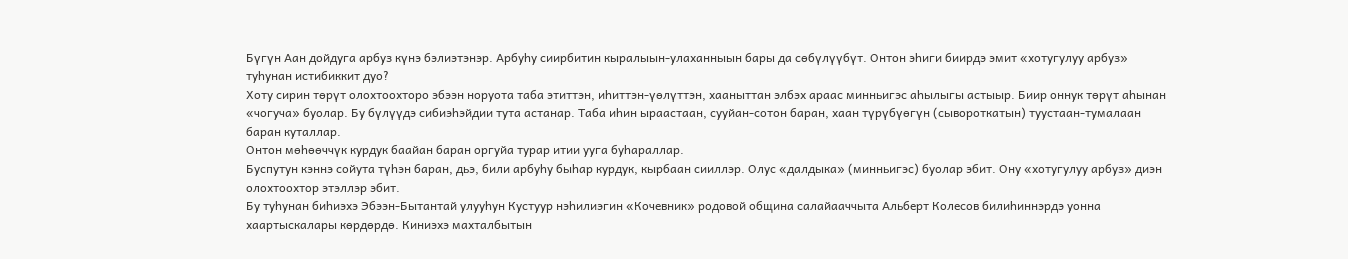Бүгүн Аан дойдуга арбуз күнэ бэлиэтэнэр. Арбуһу сиирбитин кыралыын-улаханныын бары да сөбүлүүбүт. Онтон эһиги биирдэ эмит «хотугулуу арбуз» туһунан истибиккит дуо?
Хоту сирин төрүт олохтоохторо эбээн норуота таба этиттэн, иһиттэн-үөлүттэн, хааныттан элбэх араас минньигэс аһылыгы астыыр. Биир оннук төрүт аһынан «чогуча» буолар. Бу бүлүүдэ сибиэһэйдии тута астанар. Таба иһин ыраастаан, сууйан-сотон баран, хаан түрүбүөгүн (сывороткатын) туустаан-тумалаан баран куталлар.
Онтон мөһөөччүк курдук баайан баран оргуйа турар итии ууга буһараллар.
Буспутун кэннэ сойута түһэн баран, дьэ, били арбуһу быһар курдук, кырбаан сииллэр. Олус «далдыка» (минньигэс) буолар эбит. Ону «хотугулуу арбуз» диэн олохтоохтор этэллэр эбит.
Бу туһунан биһиэхэ Эбээн-Бытантай улууһун Кустуур нэһилиэгин «Кочевник» родовой община салайааччыта Альберт Колесов билиһиннэрдэ уонна хаартыскалары көрдөрдө. Киниэхэ махталбытын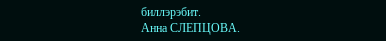биллэрэбит.
Анна СЛЕПЦОВА.